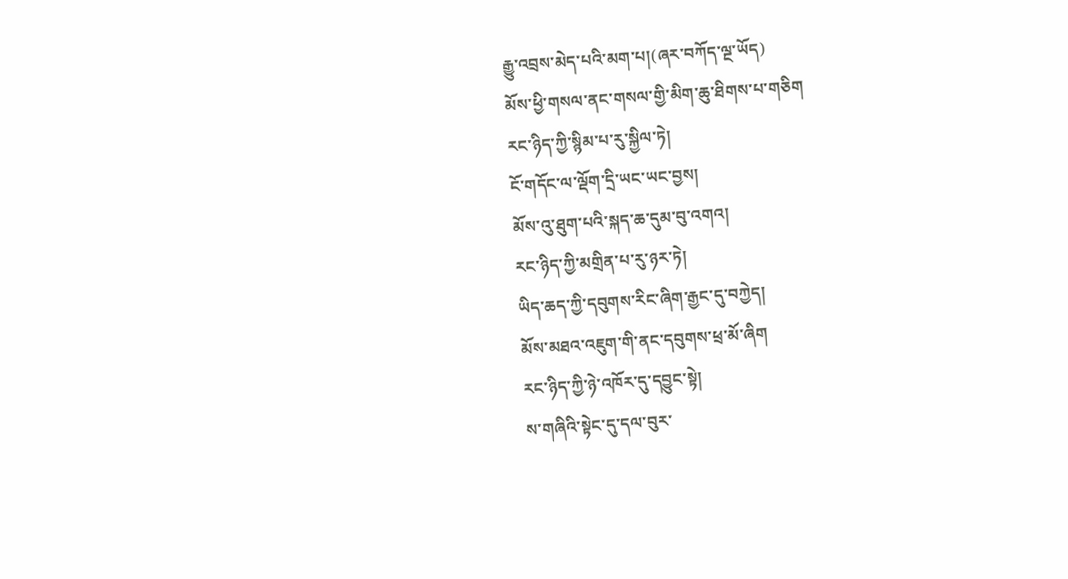རྒྱུ་འབྲས་མེད་པའི་མག་པ།(ཞར་བཀོད་ལྔ་ཡོད)
མོས་ཕྱི་གསལ་ནང་གསལ་གྱི་མིག་ཆུ་ཐིགས་པ་གཅིག
རང་ཉིད་ཀྱི་སྙིམ་པ་རུ་སྐྱིལ་ཏེ།
ངོ་གདོང་ལ་ལྡོག་དྲི་ཡང་ཡང་བྱས།
མོས་འུ་ཐུག་པའི་སྐད་ཆ་དུམ་བུ་འགའ།
རང་ཉིད་ཀྱི་མགྲིན་པ་རུ་ཉར་ཏེ།
ཡིད་ཆད་ཀྱི་དབུགས་རིང་ཞིག་རྒྱང་དུ་བཀྱེད།
མོས་མཐའ་འཇུག་གི་ནང་དབུགས་ཕྲ་མོ་ཞིག
རང་ཉིད་ཀྱི་ཉེ་འཁོར་དུ་དབྱུང་སྟེ།
ས་གཞིའི་སྟེང་དུ་དལ་བུར་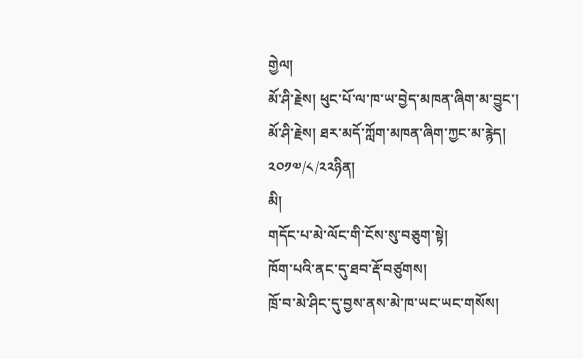གྱེལ།
མོ་ཤི་རྗེས། ཕུང་པོ་ལ་ཁ་ཡ་བྱེད་མཁན་ཞིག་མ་བྱུང་།
མོ་ཤི་རྗེས། ཐར་མདོ་ཀློག་མཁན་ཞིག་ཀྱང་མ་རྙེད།
༢༠༡༧/༨/༢༢ཉིན།
མི།
གདོང་པ་མེ་ལོང་གི་ངོས་སུ་བཅུག་སྟེ།
ཁོག་པའི་ནང་དུ་ཐབ་རྡོ་བཙུགས།
ཁྲོ་བ་མེ་ཤིང་དུ་བྱས་ནས་མེ་ཁ་ཡང་ཡང་གསོས།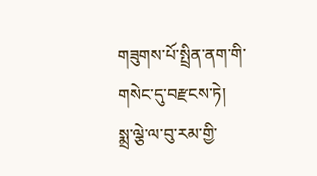གཟུགས་པོ་སྤྲིན་ནག་གི་གསེང་དུ་བརྫངས་ཏེ།
སྨྲ་ལྕེ་ལ་བུ་རམ་གྱི་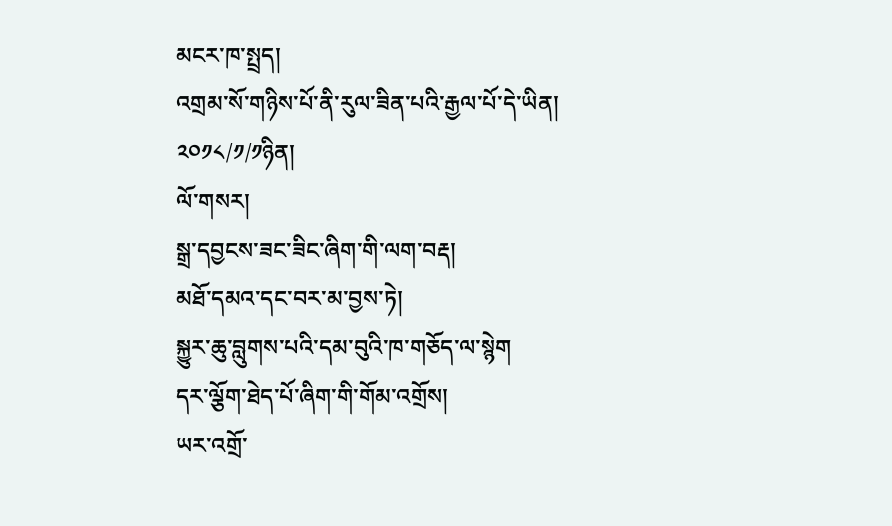མངར་ཁ་སྤྲད།
འགྲམ་སོ་གཉིས་པོ་ནི་རུལ་ཟིན་པའི་རྒྱལ་པོ་དེ་ཡིན།
༢༠༡༨/༡/༡ཉིན།
ལོ་གསར།
སྒྲ་དབྱངས་ཟང་ཟིང་ཞིག་གི་ལག་བརྡ།
མཐོ་དམའ་དང་བར་མ་བྱས་ཏེ།
སྐྱུར་ཆུ་བླུགས་པའི་དམ་བུའི་ཁ་གཅོད་ལ་སྙེག
དར་ལྕོག་ཐེད་པོ་ཞིག་གི་གོམ་འགྲོས།
ཡར་འགྲོ་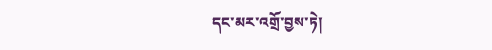དང་མར་འགྲོ་བྱས་ཏེ།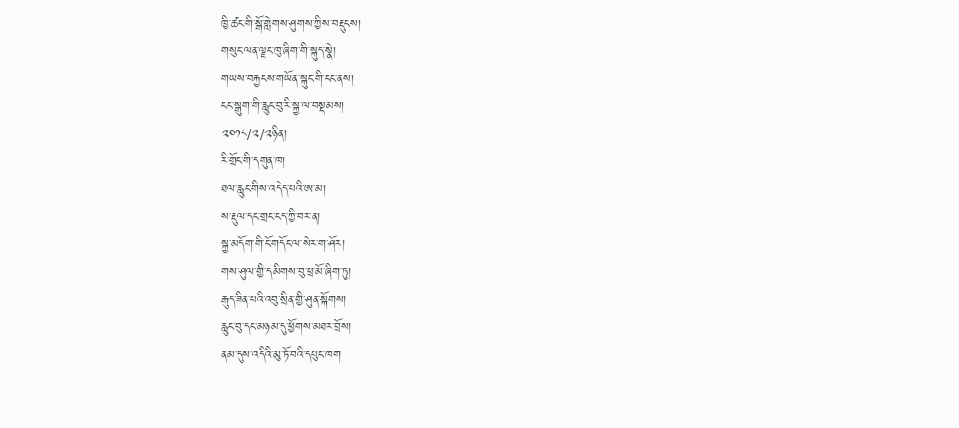ཁྱི་ཚང་གི་སྒོ་གླེགས་ཤུགས་ཀྱིས་བརྡུངས།
གསུང་ལན་ལྗང་ཁུ་ཞིག་གི་སྐུད་སྣེ།
གཡས་བརྐྱངས་གཡོན་སྐུང་གི་ངང་ནས།
ངང་སྒུག་གི་རླུང་བུ་རི་སྐྱ་ལ་བསྡམས།
༢༠༡༨/༢/༢ཉིན།
རི་གྲོང་གི་དགུན་ཁ།
ཐལ་རླུང་གིས་འདེད་པའི་ཨ་མ།
ས་རྡུལ་དང་གྲང་ངད་ཀྱི་བར་ན།
སྐྱ་མདོག་གི་ངོ་གདོང་ལ་སེར་ག་ཤོར།
གས་ཤུལ་གྱི་དམིགས་བུ་ཕྲ་མོ་ཞིག་ཏུ།
རྒུད་ཟིན་པའི་འབུ་སྲིན་གྱི་ཤུན་སྐོགས།
རླུང་བུ་དང་མཉམ་དུ་ཕྱོགས་མཐར་བྲོས།
ནམ་དུས་འདིའི་མུ་ཏོ་བའི་དཔུང་ཁག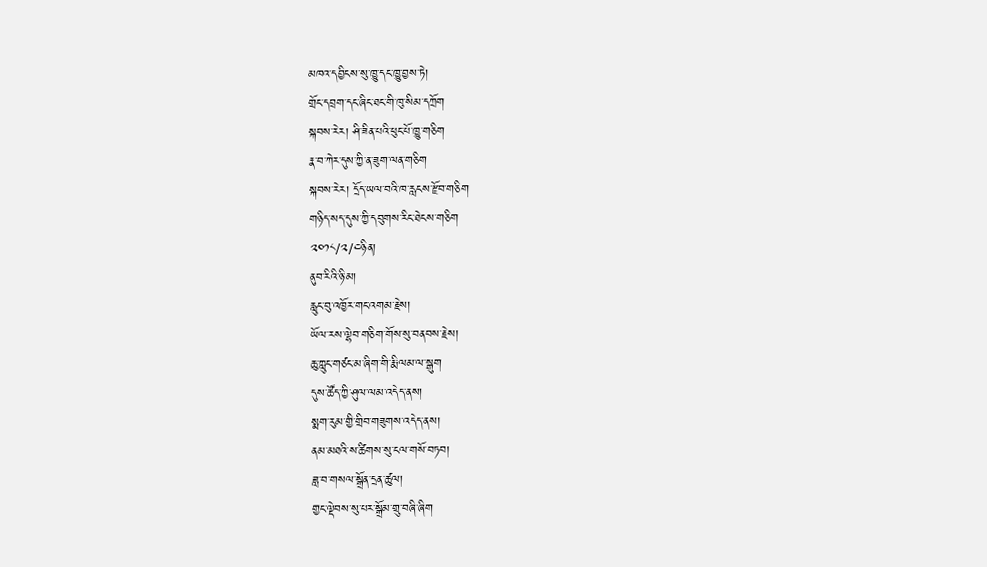མཁའ་དབྱིངས་སུ་ཁྱུ་དང་ཁྱུ་བྱས་ཏེ།
གྲོང་དབྲག་དང་ཞིང་ཐང་གི་ཁུ་སིམ་དཀྲོག
སྐབས་རེར། ཤི་ཟིན་པའི་ཕུང་པོ་ཁྱུ་གཅིག
རྣ་བ་ཀེར་དུས་ཀྱི་ན་ཟུག་ལན་གཅིག
སྐབས་རེར། དྲོད་ཡལ་བའི་ཁ་རླངས་རྫོབ་གཅིག
གཉིད་སད་དུས་ཀྱི་དབུགས་རིང་ཐེངས་གཅིག
༢༠༡༨/༢/༤ཉིན།
ནུབ་རིའི་ཉི་མ།
རླུང་བུ་འཁྱོར་གང་འགམ་རྗེས།
ཡོལ་རས་ལྷེབ་གཅིག་གོས་སུ་བནབས་རྗེས།
ཆུ་ཀླུང་གཙང་མ་ཞིག་གི་རྨི་ལམ་ལ་སྒུག
དུས་ཚོད་ཀྱི་ཤུལ་ལམ་འདེད་ནས།
སྨག་རུམ་གྱི་གྲིབ་གཟུགས་འདེད་ནས།
ནམ་མཐའི་ས་ཚིགས་སུ་ངལ་གསོ་བཏབ།
ཟླ་བ་གསལ་སྒྲོན་དྲན་ཚུལ།
གྱང་ལྡེབས་སུ་པར་སྒྲོམ་གྲུ་བཞི་ཞིག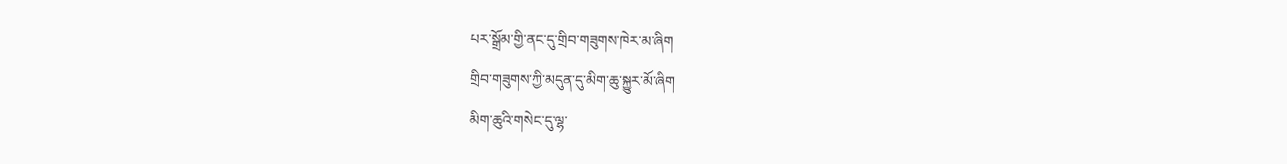པར་སྒྲོམ་གྱི་ནང་དུ་གྲིབ་གཟུགས་ཁེར་མ་ཞིག
གྲིབ་གཟུགས་ཀྱི་མདུན་དུ་མིག་ཆུ་སྐྱུར་མོ་ཞིག
མིག་ཆུའི་གསེང་དུ་ལྷ་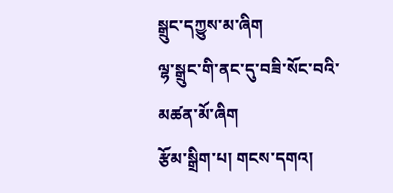སྒྲུང་དཀྱུས་མ་ཞིག
ལྷ་སྒྲུང་གི་ནང་དུ་བཟི་སོང་བའི་མཚན་མོ་ཞིག
རྩོམ་སྒྲིག་པ། གངས་དགའ།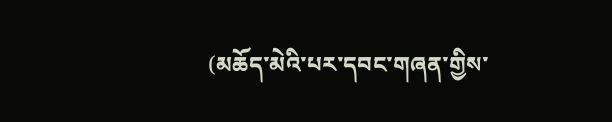(མཆོད་མེའི་པར་དབང་གཞན་གྱིས་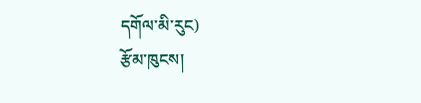དགོལ་མི་རུང)
རྩོམ་ཁུངས།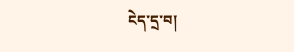ངེད་དྲ་བ།